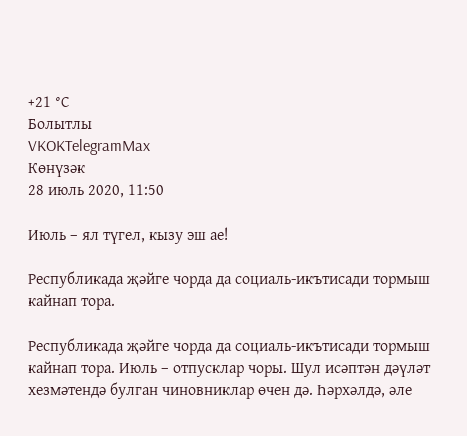+21 °С
Болытлы
VKOKTelegramMax
Көнүзәк
28 июль 2020, 11:50

Июль – ял түгел, кызу эш ае!

Республикада җәйге чорда да социаль-икътисади тормыш кайнап тора.

Республикада җәйге чорда да социаль-икътисади тормыш кайнап тора. Июль – отпусклар чоры. Шул исәптән дәүләт хезмәтендә булган чиновниклар өчен дә. Һәрхәлдә, әле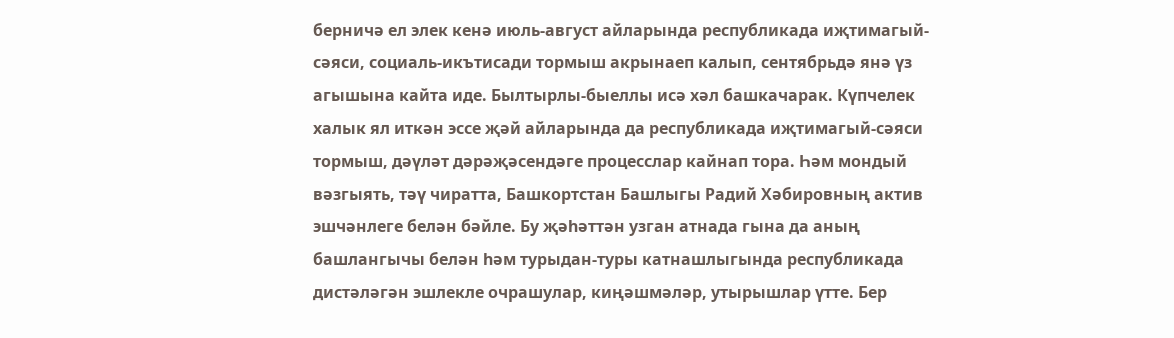берничә ел элек кенә июль-август айларында республикада иҗтимагый-сәяси, социаль-икътисади тормыш акрынаеп калып, сентябрьдә янә үз агышына кайта иде. Былтырлы-быеллы исә хәл башкачарак. Күпчелек халык ял иткән эссе җәй айларында да республикада иҗтимагый-сәяси тормыш, дәүләт дәрәҗәсендәге процесслар кайнап тора. Һәм мондый вәзгыять, тәү чиратта, Башкортстан Башлыгы Радий Хәбировның актив эшчәнлеге белән бәйле. Бу җәһәттән узган атнада гына да аның башлангычы белән һәм турыдан-туры катнашлыгында республикада дистәләгән эшлекле очрашулар, киңәшмәләр, утырышлар үтте. Бер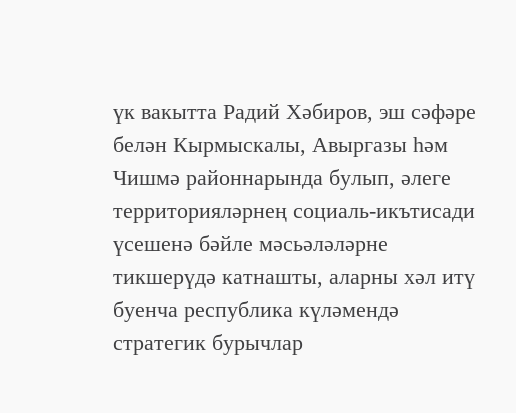үк вакытта Радий Хәбиров, эш сәфәре белән Кырмыскалы, Авыргазы һәм Чишмә районнарында булып, әлеге территорияләрнең социаль-икътисади үсешенә бәйле мәсьәләләрне тикшерүдә катнашты, аларны хәл итү буенча республика күләмендә стратегик бурычлар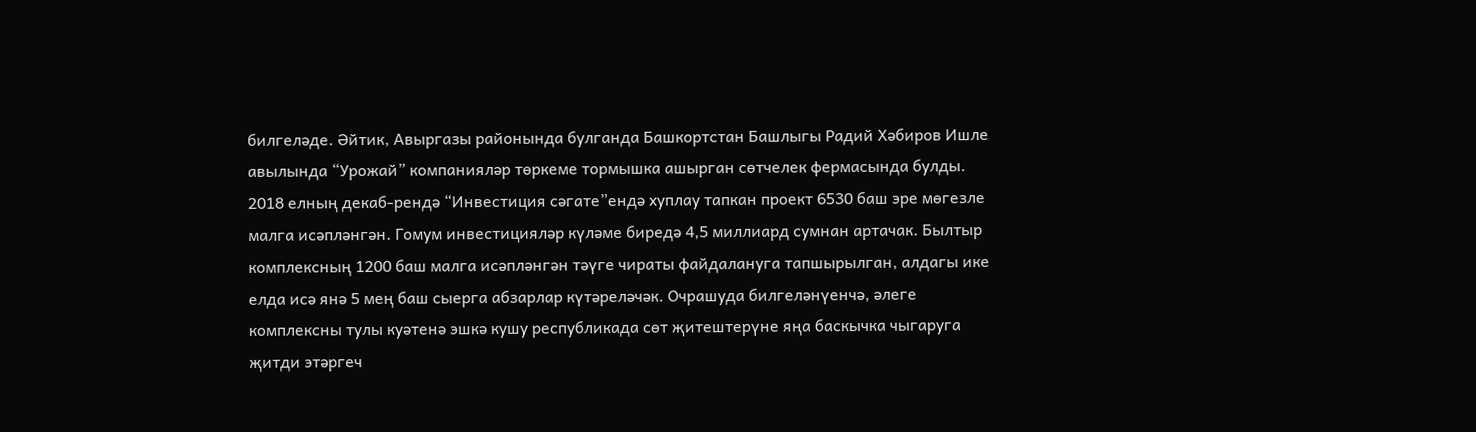билгеләде. Әйтик, Авыргазы районында булганда Башкортстан Башлыгы Радий Хәбиров Ишле авылында “Урожай” компанияләр төркеме тормышка ашырган сөтчелек фермасында булды. 2018 елның декаб-рендә “Инвестиция сәгате”ендә хуплау тапкан проект 6530 баш эре мөгезле малга исәпләнгән. Гомум инвестицияләр күләме биредә 4,5 миллиард сумнан артачак. Былтыр комплексның 1200 баш малга исәпләнгән тәүге чираты файдалануга тапшырылган, алдагы ике елда исә янә 5 мең баш сыерга абзарлар күтәреләчәк. Очрашуда билгеләнүенчә, әлеге комплексны тулы куәтенә эшкә кушу республикада сөт җитештерүне яңа баскычка чыгаруга җитди этәргеч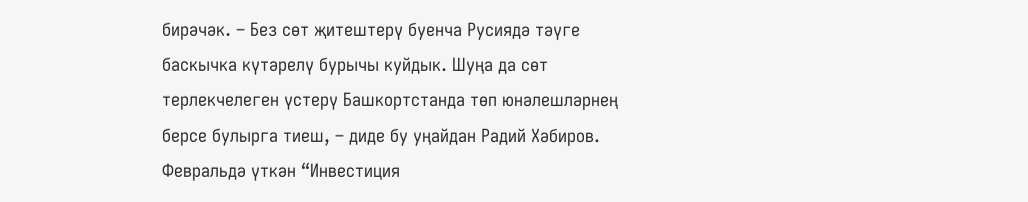бирәчәк. – Без сөт җитештерү буенча Русиядә тәүге баскычка күтәрелү бурычы куйдык. Шуңа да сөт терлекчелеген үстерү Башкортстанда төп юнәлешләрнең берсе булырга тиеш, – диде бу уңайдан Радий Хәбиров. Февральдә үткән “Инвестиция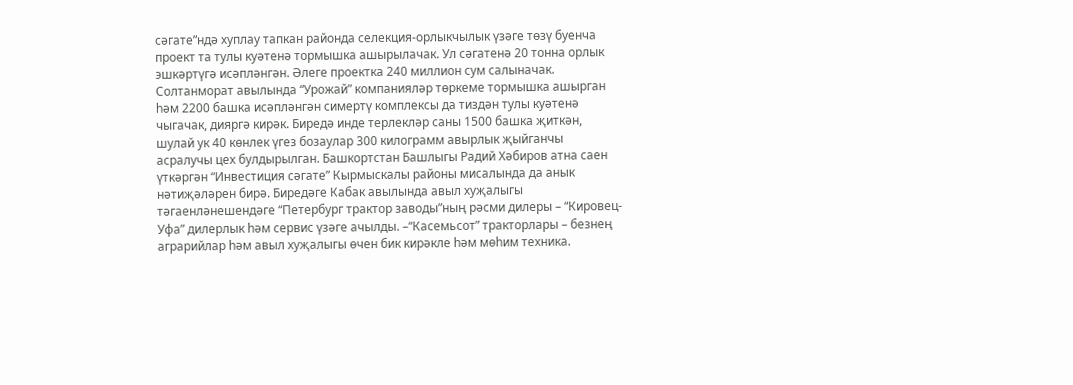сәгате”ндә хуплау тапкан районда селекция-орлыкчылык үзәге төзү буенча проект та тулы куәтенә тормышка ашырылачак. Ул сәгатенә 20 тонна орлык эшкәртүгә исәпләнгән. Әлеге проектка 240 миллион сум салыначак. Солтанморат авылында “Урожай” компанияләр төркеме тормышка ашырган һәм 2200 башка исәпләнгән симертү комплексы да тиздән тулы куәтенә чыгачак, дияргә кирәк. Биредә инде терлекләр саны 1500 башка җиткән, шулай ук 40 көнлек үгез бозаулар 300 килограмм авырлык җыйганчы асралучы цех булдырылган. Башкортстан Башлыгы Радий Хәбиров атна саен үткәргән “Инвестиция сәгате” Кырмыскалы районы мисалында да анык нәтиҗәләрен бирә. Биредәге Кабак авылында авыл хуҗалыгы тәгаенләнешендәге “Петербург трактор заводы”ның рәсми дилеры – “Кировец-Уфа” дилерлык һәм сервис үзәге ачылды. –“Касемьсот” тракторлары – безнең аграрийлар һәм авыл хуҗалыгы өчен бик кирәкле һәм мөһим техника.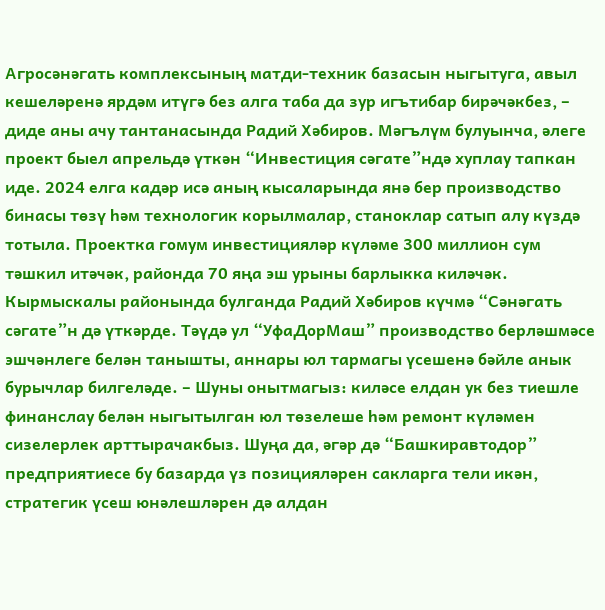Агросәнәгать комплексының матди-техник базасын ныгытуга, авыл кешеләренә ярдәм итүгә без алга таба да зур игътибар бирәчәкбез, – диде аны ачу тантанасында Радий Хәбиров. Мәгълүм булуынча, әлеге проект быел апрельдә үткән “Инвестиция сәгате”ндә хуплау тапкан иде. 2024 елга кадәр исә аның кысаларында янә бер производство бинасы төзү һәм технологик корылмалар, станоклар сатып алу күздә тотыла. Проектка гомум инвестицияләр күләме 300 миллион сум тәшкил итәчәк, районда 70 яңа эш урыны барлыкка киләчәк. Кырмыскалы районында булганда Радий Хәбиров күчмә “Сәнәгать сәгате”н дә үткәрде. Тәүдә ул “УфаДорМаш” производство берләшмәсе эшчәнлеге белән танышты, аннары юл тармагы үсешенә бәйле анык бурычлар билгеләде. – Шуны онытмагыз: киләсе елдан ук без тиешле финанслау белән ныгытылган юл төзелеше һәм ремонт күләмен сизелерлек арттырачакбыз. Шуңа да, әгәр дә “Башкиравтодор” предприятиесе бу базарда үз позицияләрен сакларга тели икән, стратегик үсеш юнәлешләрен дә алдан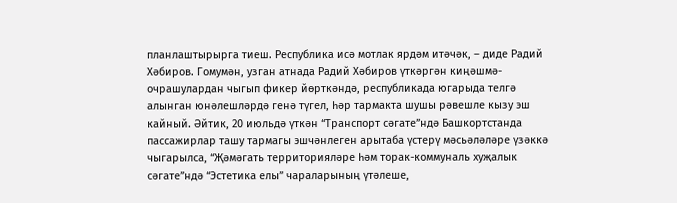планлаштырырга тиеш. Республика исә мотлак ярдәм итәчәк, – диде Радий Хәбиров. Гомумән, узган атнада Радий Хәбиров үткәргән киңәшмә-очрашулардан чыгып фикер йөрткәндә, республикада югарыда телгә алынган юнәлешләрдә генә түгел, һәр тармакта шушы рәвешле кызу эш кайный. Әйтик, 20 июльдә үткән “Транспорт сәгате”ндә Башкортстанда пассажирлар ташу тармагы эшчәнлеген арытаба үстерү мәсьәләләре үзәккә чыгарылса, “Җәмәгать территорияләре һәм торак-коммуналь хуҗалык сәгате”ндә “Эстетика елы” чараларының үтәлеше,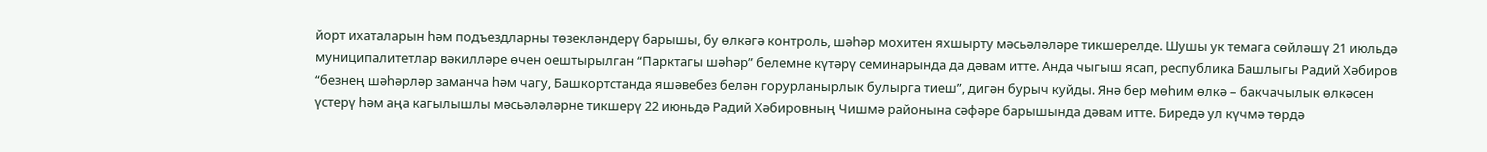йорт ихаталарын һәм подъездларны төзекләндерү барышы, бу өлкәгә контроль, шәһәр мохитен яхшырту мәсьәләләре тикшерелде. Шушы ук темага сөйләшү 21 июльдә муниципалитетлар вәкилләре өчен оештырылган “Парктагы шәһәр” белемне күтәрү семинарында да дәвам итте. Анда чыгыш ясап, республика Башлыгы Радий Хәбиров “безнең шәһәрләр заманча һәм чагу, Башкортстанда яшәвебез белән горурланырлык булырга тиеш”, дигән бурыч куйды. Янә бер мөһим өлкә – бакчачылык өлкәсен үстерү һәм аңа кагылышлы мәсьәләләрне тикшерү 22 июньдә Радий Хәбировның Чишмә районына сәфәре барышында дәвам итте. Биредә ул күчмә төрдә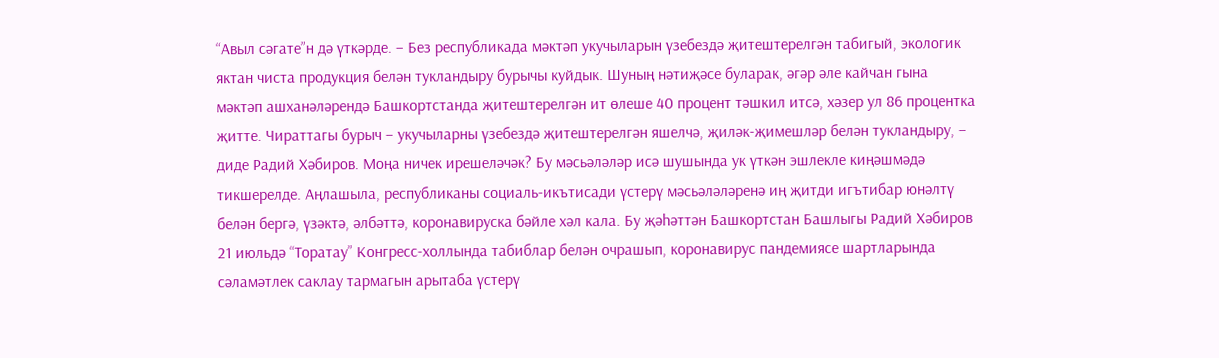“Авыл сәгате”н дә үткәрде. – Без республикада мәктәп укучыларын үзебездә җитештерелгән табигый, экологик яктан чиста продукция белән тукландыру бурычы куйдык. Шуның нәтиҗәсе буларак, әгәр әле кайчан гына мәктәп ашханәләрендә Башкортстанда җитештерелгән ит өлеше 40 процент тәшкил итсә, хәзер ул 86 процентка җитте. Чираттагы бурыч – укучыларны үзебездә җитештерелгән яшелчә, җиләк-җимешләр белән тукландыру, – диде Радий Хәбиров. Моңа ничек ирешеләчәк? Бу мәсьәләләр исә шушында ук үткән эшлекле киңәшмәдә тикшерелде. Аңлашыла, республиканы социаль-икътисади үстерү мәсьәләләренә иң җитди игътибар юнәлтү белән бергә, үзәктә, әлбәттә, коронавируска бәйле хәл кала. Бу җәһәттән Башкортстан Башлыгы Радий Хәбиров 21 июльдә “Торатау” Конгресс-холлында табиблар белән очрашып, коронавирус пандемиясе шартларында сәламәтлек саклау тармагын арытаба үстерү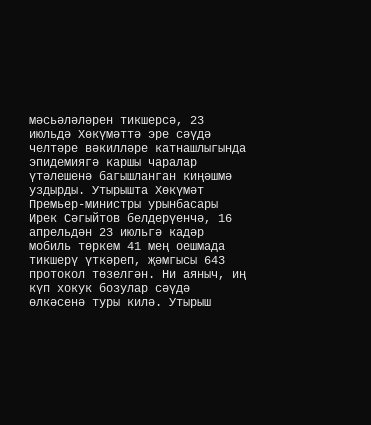мәсьәләләрен тикшерсә, 23 июльдә Хөкүмәттә эре сәүдә челтәре вәкилләре катнашлыгында эпидемиягә каршы чаралар үтәлешенә багышланган киңәшмә уздырды. Утырышта Хөкүмәт Премьер-министры урынбасары Ирек Сәгыйтов белдерүенчә, 16 апрельдән 23 июльгә кадәр мобиль төркем 41 мең оешмада тикшерү үткәреп, җәмгысы 643 протокол төзелгән. Ни аяныч, иң күп хокук бозулар сәүдә өлкәсенә туры килә. Утырыш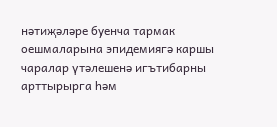нәтиҗәләре буенча тармак оешмаларына эпидемиягә каршы чаралар үтәлешенә игътибарны арттырырга һәм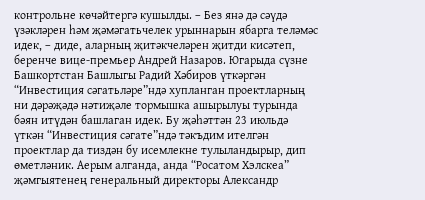контрольне көчәйтергә кушылды. – Без янә дә сәүдә үзәкләрен һәм җәмәгатьчелек урыннарын ябарга теләмәс идек, – диде, аларның җитәкчеләрен җитди кисәтеп, беренче вице-премьер Андрей Назаров. Югарыда сүзне Башкортстан Башлыгы Радий Хәбиров үткәргән “Инвестиция сәгатьләре”ндә хупланган проектларның ни дәрәҗәдә нәтиҗәле тормышка ашырылуы турында бәян итүдән башлаган идек. Бу җәһәттән 23 июльдә үткән “Инвестиция сәгате”ндә тәкъдим ителгән проектлар да тиздән бу исемлекне тулыландырыр, дип өметләник. Аерым алганда, анда “Росатом Хэлскеа” җәмгыятенең генеральный директоры Александр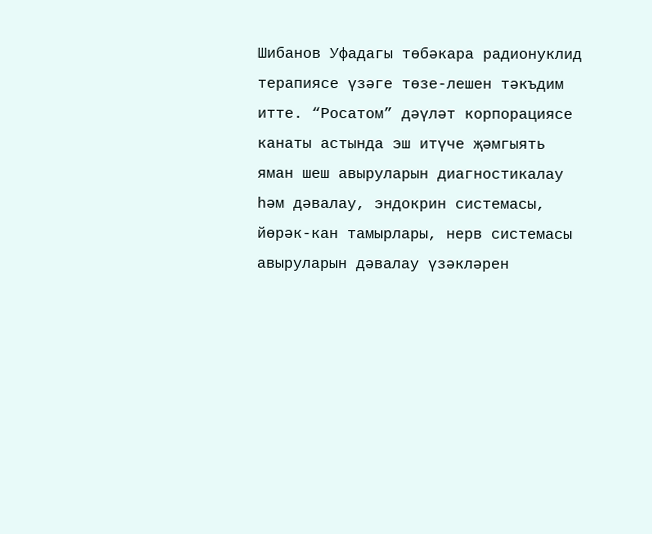Шибанов Уфадагы төбәкара радионуклид терапиясе үзәге төзе-лешен тәкъдим итте. “Росатом” дәүләт корпорациясе канаты астында эш итүче җәмгыять яман шеш авыруларын диагностикалау һәм дәвалау, эндокрин системасы, йөрәк-кан тамырлары, нерв системасы авыруларын дәвалау үзәкләрен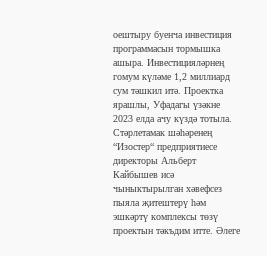оештыру буенча инвестиция программасын тормышка ашыра. Инвестицияләрнең гомум күләме 1,2 миллиард сум тәшкил итә. Проектка ярашлы, Уфадагы үзәкне 2023 елда ачу күздә тотыла. Стәрлетамак шәһәренең “Изостер“ предприятиесе директоры Альберт Кайбышев исә чыныктырылган хәвефсез пыяла җитештерү һәм эшкәртү комплексы төзү проектын тәкъдим итте. Әлеге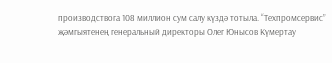производствога 108 миллион сум салу күздә тотыла. “Техпромсервис” җәмгыятенең генеральный директоры Олег Юнысов Күмертау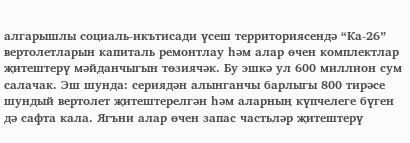алгарышлы социаль-икътисади үсеш территориясендә “Ка-26” вертолетларын капиталь ремонтлау һәм алар өчен комплектлар җитештерү мәйданчыгын төзиячәк. Бу эшкә ул 600 миллион сум салачак. Эш шунда: сериядән алынганчы барлыгы 800 тирәсе шундый вертолет җитештерелгән һәм аларның күпчелеге бүген дә сафта кала. Ягъни алар өчен запас частьләр җитештерү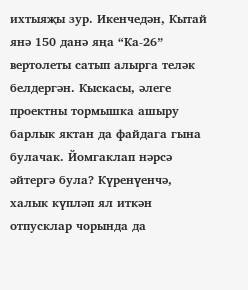ихтыяҗы зур. Икенчедән, Кытай янә 150 данә яңа “Ка-26” вертолеты сатып алырга теләк белдергән. Кыскасы, әлеге проектны тормышка ашыру барлык яктан да файдага гына булачак. Йомгаклап нәрсә әйтергә була? Күренүенчә, халык күпләп ял иткән отпусклар чорында да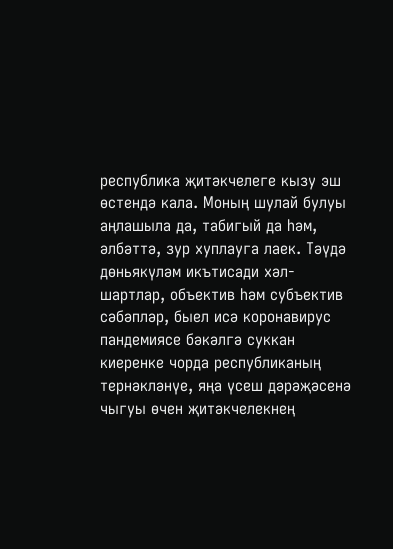республика җитәкчелеге кызу эш өстендә кала. Моның шулай булуы аңлашыла да, табигый да һәм, әлбәттә, зур хуплауга лаек. Тәүдә дөньякүләм икътисади хәл-шартлар, объектив һәм субъектив сәбәпләр, быел исә коронавирус пандемиясе бәкәлгә суккан киеренке чорда республиканың тернәкләнүе, яңа үсеш дәрәҗәсенә чыгуы өчен җитәкчелекнең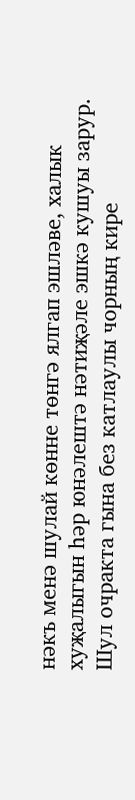нәкъ менә шулай көнне төнгә ялгап эшләве, халык хуҗалыгын һәр юнәлештә нәтиҗәле эшкә кушуы зарур. Шул очракта гына без катлаулы чорның кире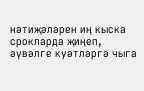нәтиҗәләрен иң кыска срокларда җиңеп, әүвәлге куәтләргә чыга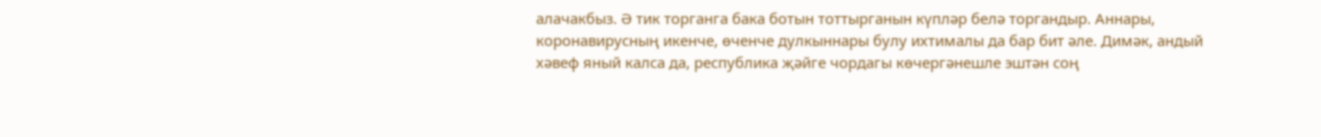алачакбыз. Ә тик торганга бака ботын тоттырганын күпләр белә торгандыр. Аннары, коронавирусның икенче, өченче дулкыннары булу ихтималы да бар бит әле. Димәк, андый хәвеф яный калса да, республика җәйге чордагы көчергәнешле эштән соң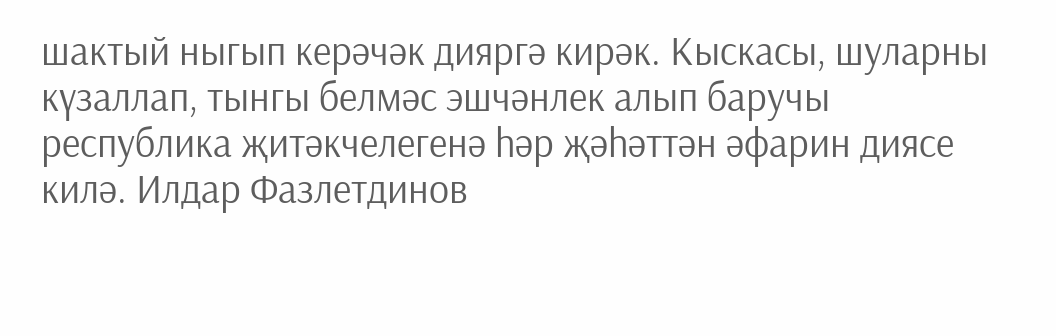шактый ныгып керәчәк дияргә кирәк. Кыскасы, шуларны күзаллап, тынгы белмәс эшчәнлек алып баручы республика җитәкчелегенә һәр җәһәттән әфарин диясе килә. Илдар Фазлетдинов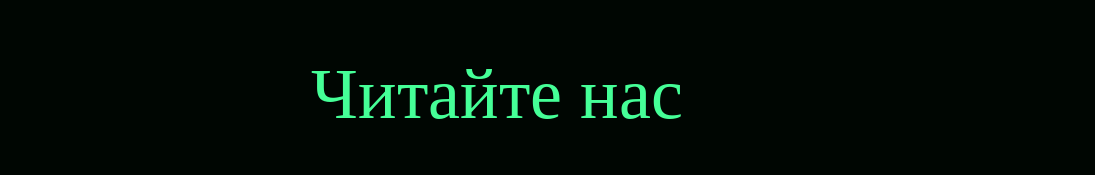Читайте нас